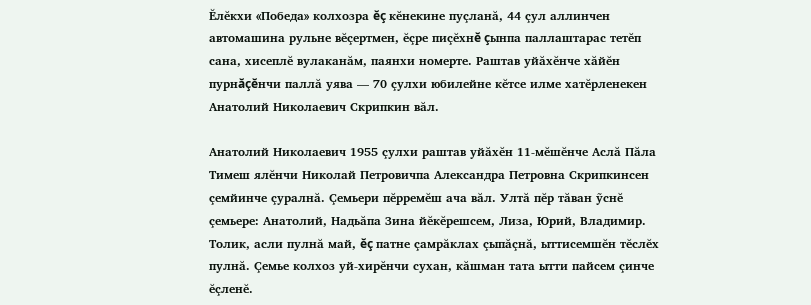Ĕлĕкхи «Победа» колхозра ĕç кĕнекине пуçланă, 44 çул аллинчен автомашина рульне вĕçертмен, ĕçре пиçĕхнĕ çынпа паллаштарас тетĕп сана, хисеплĕ вулаканăм, паянхи номерте. Раштав уйăхĕнче хăйĕн пурнăçĕнчи паллă уява — 70 çулхи юбилейне кĕтсе илме хатĕрленекен Анатолий Николаевич Скрипкин вăл.

Анатолий Николаевич 1955 çулхи раштав уйăхĕн 11-мĕшĕнче Аслă Пăла Тимеш ялĕнчи Николай Петровичпа Александра Петровна Скрипкинсен çемйинче çуралнă. Çемьери пĕрремĕш ача вăл. Ултă пĕр тăван ỹснĕ çемьере: Анатолий, Надьăпа Зина йĕкĕрешсем, Лиза, Юрий, Владимир. Толик, асли пулнă май, ĕç патне çамрăклах çыпăçнă, ыттисемшĕн тĕслĕх пулнă. Çемье колхоз уй-хирĕнчи сухан, кăшман тата ытти пайсем çинче ĕçленĕ.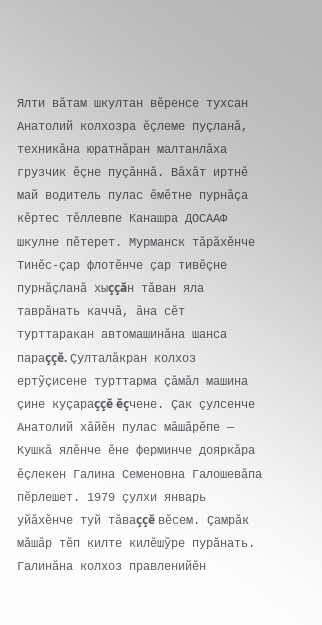Ялти вăтам шкултан вĕренсе тухсан Анатолий колхозра ĕçлеме пуçланă, техникăна юратнăран малтанлăха грузчик ĕçне пуçăннă. Вăхăт иртнĕ май водитель пулас ĕмĕтне пурнăçа кĕртес тĕллевпе Канашра ДОСААФ шкулне пĕтерет. Мурманск тăрăхĕнче Тинĕс-çар флотĕнче çар тивĕçне пурнăçланă хыççăн тăван яла таврăнать каччă, ăна сĕт турттаракан автомашинăна шанса параççĕ. Çулталăкран колхоз ертỹçисене турттарма çăмăл машина çине куçараççĕ ĕçчене. Çак çулсенче Анатолий хăйĕн пулас мăшăрĕпе — Кушкă ялĕнче ĕне ферминче дояркăра ĕçлекен Галина Семеновна Галошевăпа пĕрлешет. 1979 çулхи январь уйăхĕнче туй тăваççĕ вĕсем. Çамрăк мăшăр тĕп килте килĕшỹре пурăнать. Галинăна колхоз правленийĕн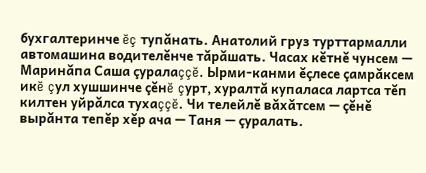бухгалтеринче ĕç тупăнать. Анатолий груз турттармалли автомашина водителĕнче тăрăшать. Часах кĕтнĕ чунсем — Маринăпа Саша çуралаççĕ. Ырми-канми ĕçлесе çамрăксем икĕ çул хушшинче çĕнĕ çурт, хуралтă купаласа лартса тĕп килтен уйрăлса тухаççĕ. Чи телейлĕ вăхăтсем — çĕнĕ вырăнта тепĕр хĕр ача — Таня — çуралать.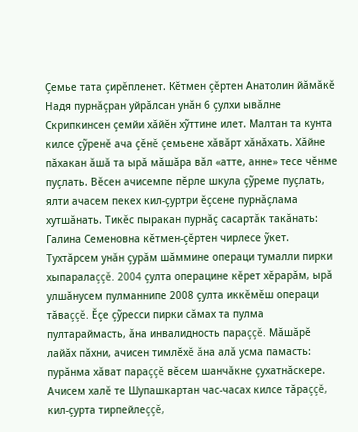Çемье тата çирĕпленет. Кĕтмен çĕртен Анатолин йăмăкĕ Надя пурнăçран уйрăлсан унăн 6 çулхи ывăлне Скрипкинсен çемйи хăйĕн хỹттине илет. Малтан та кунта килсе çỹренĕ ача çĕнĕ çемьене хăвăрт хăнăхать. Хăйне пăхакан ăшă та ырă мăшăра вăл «атте, анне» тесе чĕнме пуçлать. Вĕсен ачисемпе пĕрле шкула çỹреме пуçлать, ялти ачасем пекех кил-çуртри ĕçсене пурнăçлама хутшăнать. Тикĕс пыракан пурнăç сасартăк такăнать: Галина Семеновна кĕтмен-çĕртен чирлесе ỹкет. Тухтăрсем унăн çурăм шăммине операци тумалли пирки хыпаралаççĕ. 2004 çулта операцине кĕрет хĕрарăм, ырă улшăнусем пулманнипе 2008 çулта иккĕмĕш операци тăваççĕ. Ĕçе çỹресси пирки сăмах та пулма пултараймасть, ăна инвалидность параççĕ. Мăшăрĕ лайăх пăхни, ачисен тимлĕхĕ ăна алă усма памасть: пурăнма хăват параççĕ вĕсем шанчăкне çухатнăскере. Ачисем халĕ те Шупашкартан час-часах килсе тăраççĕ, кил-çурта тирпейлеççĕ,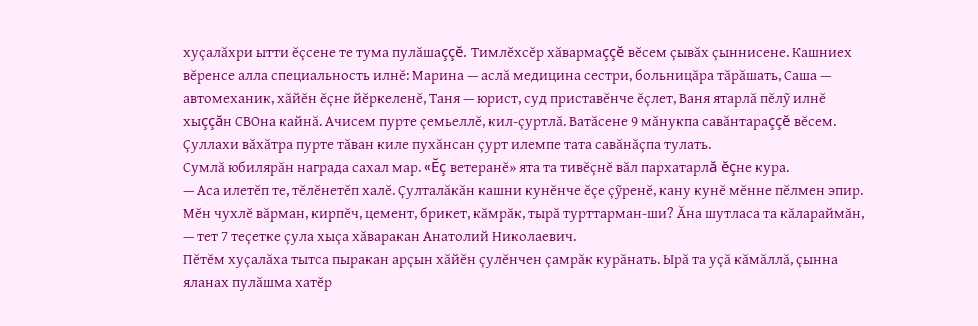хуçалăхри ытти ĕçсене те тума пулăшаççĕ. Тимлĕхсĕр хăвармаççĕ вĕсем çывăх çыннисене. Кашниех вĕренсе алла специальность илнĕ: Марина — аслă медицина сестри, больницăра тăрăшать, Саша — автомеханик, хăйĕн ĕçне йĕркеленĕ, Таня — юрист, суд приставĕнче ĕçлет, Ваня ятарлă пĕлỹ илнĕ хыççăн СВОна кайнă. Ачисем пурте çемьеллĕ, кил-çуртлă. Ватăсене 9 мăнукпа савăнтараççĕ вĕсем. Çуллахи вăхăтра пурте тăван киле пухăнсан çурт илемпе тата савăнăçпа тулать.
Сумлă юбилярăн награда сахал мар. «Ĕç ветеранĕ» ята та тивĕçнĕ вăл пархатарлă ĕçне кура.
— Аса илетĕп те, тĕлĕнетĕп халĕ. Çулталăкăн кашни кунĕнче ĕçе çỹренĕ, кану кунĕ мĕнне пĕлмен эпир. Мĕн чухлĕ вăрман, кирпĕч, цемент, брикет, кăмрăк, тырă турттарман-ши? Ăна шутласа та кăлараймăн, — тет 7 теçетке çула хыçа хăваракан Анатолий Николаевич.
Пĕтĕм хуçалăха тытса пыракан арçын хăйĕн çулĕнчен çамрăк курăнать. Ырă та уçă кăмăллă, çынна яланах пулăшма хатĕр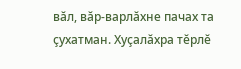вăл, вăр-варлăхне пачах та çухатман. Хуçалăхра тĕрлĕ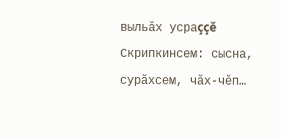выльăх усраççĕ Скрипкинсем: сысна, сурăхсем, чăх-чĕп…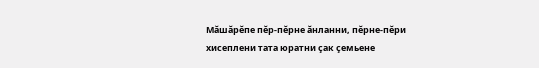Мăшăрĕпе пĕр-пĕрне ăнланни, пĕрне-пĕри хисеплени тата юратни çак çемьене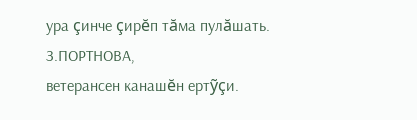ура çинче çирĕп тăма пулăшать.
З.ПОРТНОВА,
ветерансен канашĕн ертỹçи.